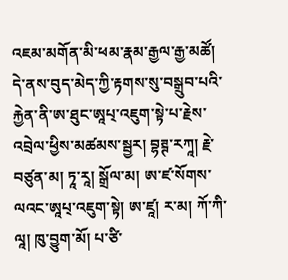འཇམ་མགོན་མི་ཕམ་རྣམ་རྒྱལ་རྒྱ་མཚོ།
དེ་ནས་བུད་མེད་ཀྱི་རྟགས་སུ་བསྒྲུབ་པའི་རྐྱེན་ནི་ཨ་ཐུང་ཨཱཔ྄་འཇུག་སྟེ་པ་རྗེས་འབྲེལ་ཕྱིས་མཚམས་སྦྱར། བྷཊྚ་རཀཱ། རྗེ་བཙུན་མ། ཏཱ་རཱ། སྒྲོལ་མ། ཨ་ཛ་སོགས་ལའང་ཨཱཔ྄་འཇུག་སྟེ། ཨ་ཛཱ། ར་མ། ཀོ་ཀི་ལཱ། ཁུ་བྱུག་མོ། པ་ཙི་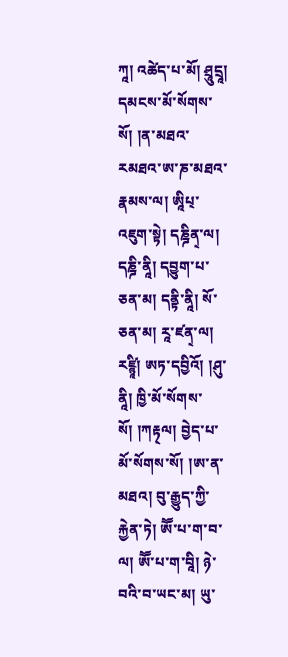ཀཱ། འཚེད་པ་མོ། ཤྲཱུདྲཱ། དམངས་མོ་སོགས་སོ། །ན་མཐའ་རམཐའ་ཨ་ཎ་མཐའ་རྣམས་ལ། ཨཱིཔ྄་འཇུག་སྟེ། དཎྜིན྄་ལ། དཎྜི་ནཱི། དབྱུག་པ་ཅན་མ། དནྟི་ནཱི། སོ་ཅན་མ། རཱ་ཛན྄་ལ། རཛྙཱི། ཨཏ་དབྱིའོ། །ཤུ་ནཱི། ཁྱི་མོ་སོགས་སོ། །ཀརྟ྄ལ། བྱེད་པ་མོ་སོགས་སོ། །ཨ་ན་མཐའ། བུ་རྒྱུད་ཀྱི་རྐྱེན་ཏེ། ཨཽ་པ་ག་བ་ལ། ཨཽ་པ་ག་བཱི། ཉེ་བའི་བ་ཡང་མ། ཡུ་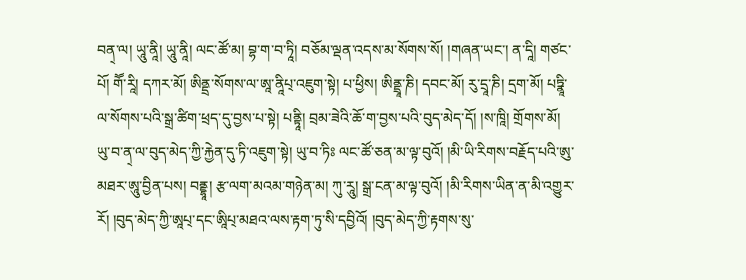བན྄་ལ། ཡཱུ་ནཱི། ཡཱུ་ནཱི། ལང་ཚོ་མ། བྷ་ག་བ་ཏཱི། བཅོམ་ལྡན་འདས་མ་སོགས་སོ། །གཞན་ཡང་། ན་དཱི། གཙང་པོ། གཽ་རཱི། དཀར་མོ། ཨིནྡྲ་སོགས་ལ་ཨཱ་ནཱིཔ྄་འཇུག་སྟེ། པ་ཕྱིས། ཨིནྡྲཱ་ཎི། དབང་མོ། རུ་དྲཱ་ཎི། དྲག་མོ། པཏྣཱི་ལ་སོགས་པའི་སྒྲ་ཚིག་ཕྲད་དུ་བྱས་པ་སྟེ། པནྟཱི། བྲམ་ཟེའི་ཆོ་ག་བྱས་པའི་བུད་མེད་དོ། །ས་ཁཱི། གྲོགས་མོ། ཡུ་བ་ན྄་ལ་བུད་མེད་ཀྱི་རྐྱེན་དུ་ཏི་འཇུག་སྟེ། ཡུ་བ་ཏིཿ ལང་ཚོ་ཅན་མ་ལྟ་བུའོ། །མི་ཡི་རིགས་བརྗོད་པའི་ཨུ་མཐར་ཨཱུ་བྱིན་པས། བནྡྷཱ། རྩ་ལག་མའམ་གཉེན་མ། ཀུ་རཱུ། སྒྲ་ངན་མ་ལྟ་བུའོ། །མི་རིགས་ཡིན་ན་མི་འགྱུར་རོ། །བུད་མེད་ཀྱི་ཨཱཔ྄་དང་ཨཱིཔ྄་མཐའ་ལས་རྟག་ཏུ་སི་དབྱིའོ། །བུད་མེད་ཀྱི་རྟགས་སུ་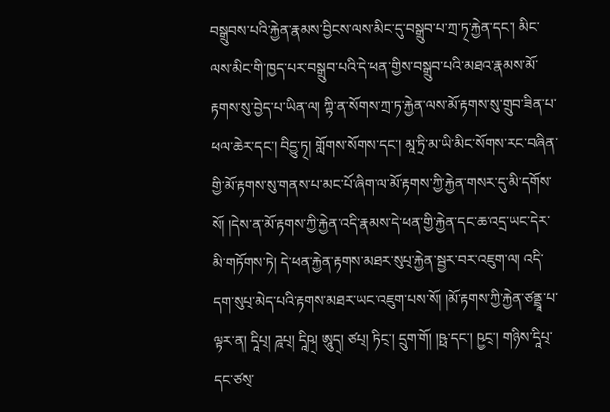བསྒྲུབས་པའི་རྐྱེན་རྣམས་བྱིངས་ལས་མིང་དུ་བསྒྲུབ་པ་ཀྲ་ཏ྄་རྐྱེན་དང་། མིང་ལས་མིང་གི་ཁྱད་པར་བསྒྲུབ་པའི་དེ་ཕན་གྱིས་བསྒྲུབ་པའི་མཐའ་རྣམས་མོ་རྟགས་སུ་བྱེད་པ་ཡིན་ལ། ཀྟི་ན་སོགས་ཀྲ་ཏ་རྐྱེན་ལས་མོ་རྟགས་སུ་གྲུབ་ཟིན་པ་ཕལ་ཆེར་དང་། བིདྱུ་ཏ྄། གློགས་སོགས་དང་། མཱ་ཏྲི་མ་ཡི་མིང་སོགས་རང་བཞིན་གྱི་མོ་རྟགས་སུ་གནས་པ་མང་པོ་ཞིག་ལ་མོ་རྟགས་ཀྱི་རྐྱེན་གསར་དུ་མི་དགོས་སོ། །དེས་ན་མོ་རྟགས་ཀྱི་རྐྱེན་འདི་རྣམས་དེ་ཕན་གྱི་རྐྱེན་དང་ཆ་འདྲ་ཡང་དེར་མི་གཏོགས་ཏེ། དེ་ཕན་རྐྱེན་རྟགས་མཐར་སུཔ྄་རྐྱེན་སྦྱར་བར་འཇུག་ལ། འདི་དག་སུཔ྄་མེད་པའི་རྟགས་མཐར་ཡང་འཇུག་པས་སོ། །མོ་རྟགས་ཀྱི་རྐྱེན་ཙནྡྲཱ་པ་ལྟར་ན། དཱིཔ྄། ཌཱཔ྄། དཱིཥ྄། ཨཱུད྄། ཙཔ྄། ཏིང྄་། དྲུག་གོ། །ཥྥ་དང་། ཥྱང྄་། གཉིས་དཱིཔ྄་དང་ཙས྄་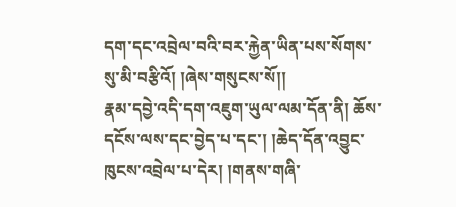དག་དང་འབྲེལ་བའི་བར་རྐྱེན་ཡིན་པས་སོགས་སུ་མི་བརྩིའོ། །ཞེས་གསུངས་སོ།།
རྣམ་དབྱེ་འདི་དག་འཇུག་ཡུལ་ལམ་དོན་ནི། ཆོས་དངོས་ལས་དང་བྱེད་པ་དང་། །ཆེད་དོན་འབྱུང་ཁུངས་འབྲེལ་པ་དེར། །གནས་གཞི་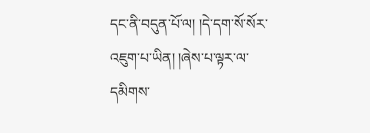དང་ནི་བདུན་པོ་ལ། །དེ་དག་སོ་སོར་འཇུག་པ་ཡིན། །ཞེས་པ་ལྟར་ལ་དམིགས་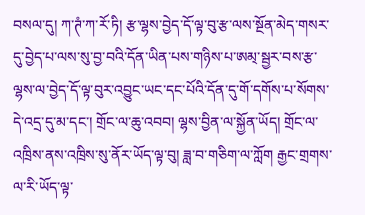བསལ་དུ། ཀ་ཊཾ་ཀ་རོ་ཏི། རྩ་ལྷས་བྱེད་དོ་ལྟ་བུ་རྩ་ལས་སྔོན་མེད་གསར་དུ་བྱེད་པ་ལས་སུ་བྱ་བའི་དོན་ཡིན་པས་གཉིས་པ་ཨམ྄་སྦྱར་བས་རྩ་ལྷས་ལ་བྱེད་དོ་ལྟ་བུར་འབྱུང་ཡང་དང་པོའི་དོན་དུ་གོ་དགོས་པ་སོགས་དེ་འདྲ་དུ་མ་དང་། གྲོང་ལ་ཆུ་འབབ། ལྷས་བྱིན་ལ་སྐྱོན་ཡོད། གྲོང་ལ་འཁྲིས་ནས་འཁྲིས་སུ་ནོར་ཡོད་ལྟ་བུ། ཟླ་བ་གཅིག་ལ་ཀློག རྒྱང་གྲགས་ལ་རི་ཡོད་ལྟ་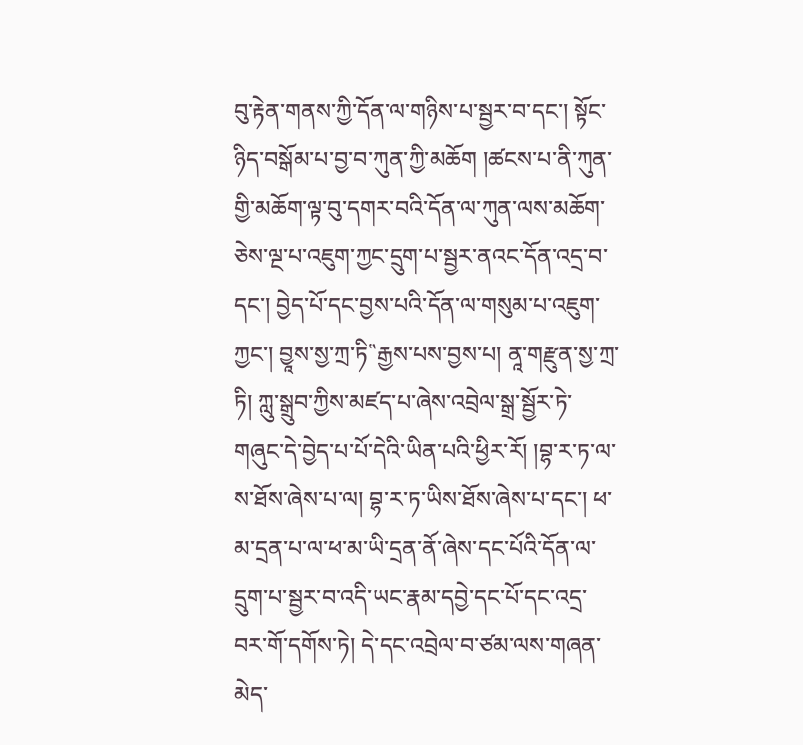བུ་རྟེན་གནས་ཀྱི་དོན་ལ་གཉིས་པ་སྦྱར་བ་དང་། སྟོང་ཉིད་བསྒོམ་པ་བྱ་བ་ཀུན་ཀྱི་མཆོག །ཚངས་པ་ནི་ཀུན་གྱི་མཆོག་ལྟ་བུ་དགར་བའི་དོན་ལ་ཀུན་ལས་མཆོག་ཅེས་ལྔ་པ་འཇུག་ཀྱང་དྲུག་པ་སྦྱར་ནའང་དོན་འདྲ་བ་དང་། བྱེད་པོ་དང་བྱས་པའི་དོན་ལ་གསུམ་པ་འཇུག་ཀྱང་། བྱཱས་སྱ་ཀྲ་ཏི῝རྒྱས་པས་བྱས་པ། ནཱ་གརྫུན་སྱ་ཀྲ་ཏི། ཀླུ་སྒྲུབ་ཀྱིས་མཛད་པ་ཞེས་འབྲེལ་སྒྲ་སྦྱོར་ཏེ་གཞུང་དེ་བྱེད་པ་པོ་དེའི་ཡིན་པའི་ཕྱིར་རོ། །བྷ་ར་ཏ་ལ་ས་ཐོས་ཞེས་པ་ལ། བྷ་ར་ཏ་ཡིས་ཐོས་ཞེས་པ་དང་། ཕ་མ་དྲན་པ་ལ་ཕ་མ་ཡི་དྲན་ནོ་ཞེས་དང་པོའི་དོན་ལ་དྲུག་པ་སྦྱར་བ་འདི་ཡང་རྣམ་དབྱེ་དང་པོ་དང་འདྲ་བར་གོ་དགོས་ཏེ། དེ་དང་འབྲེལ་བ་ཙམ་ལས་གཞན་མེད་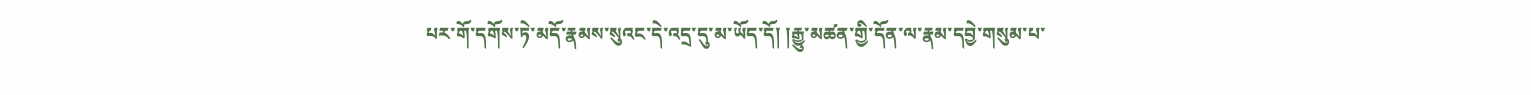པར་གོ་དགོས་ཏེ་མདོ་རྣམས་སུའང་དེ་འདྲ་དུ་མ་ཡོད་དོ། །རྒྱུ་མཚན་གྱི་དོན་ལ་རྣམ་དབྱེ་གསུམ་པ་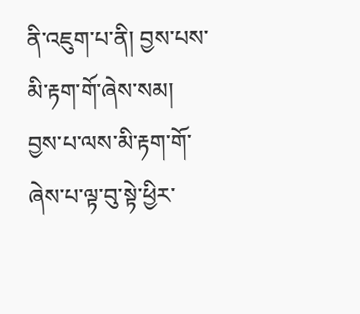ནི་འཇུག་པ་ནི། བྱས་པས་མི་རྟག་གོ་ཞེས་སམ། བྱས་པ་ལས་མི་རྟག་གོ་ཞེས་པ་ལྟ་བུ་སྟེ་ཕྱིར་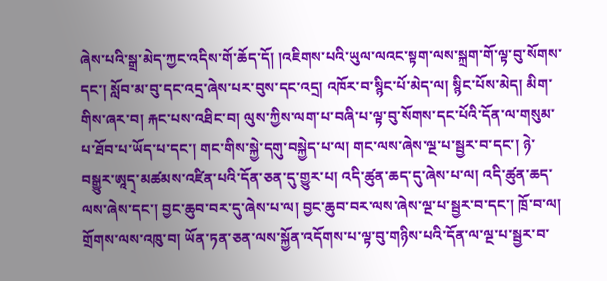ཞེས་པའི་སྒྲ་མེད་ཀྱང་འདིས་གོ་ཆོད་དོ། །འཇིགས་པའི་ཡུལ་ལའང་སྟག་ལས་སྐྲག་གོ་ལྟ་བུ་སོགས་དང་། སློབ་མ་བུ་དང་འདྲ་ཞེས་པར་བུས་དང་འདྲ། འཁོར་བ་སྙིང་པོ་མེད་ལ། སྙིང་པོས་མེད། མིག་གིས་ཞར་བ། རྐང་པས་འཐིང་བ། ལུས་ཀྱིས་ལག་པ་བཞི་པ་ལྟ་བུ་སོགས་དང་པོའི་དོན་ལ་གསུམ་པ་ཐོབ་པ་ཡོད་པ་དང་། གང་གིས་སྐྱེ་དགུ་བསྐྱེད་པ་ལ། གང་ལས་ཞེས་ལྔ་པ་སྦྱར་བ་དང་། ཉེ་བསྒྱུར་ཨཱད྄་མཚམས་འཛིན་པའི་དོན་ཅན་དུ་གྱུར་པ། འདི་ཚུན་ཆད་དུ་ཞེས་པ་ལ། འདི་ཚུན་ཆད་ལས་ཞེས་དང་། བྱང་ཆུབ་བར་དུ་ཞེས་པ་ལ། བྱང་ཆུབ་བར་ལས་ཞེས་ལྔ་པ་སྦྱར་བ་དང་། ཁྲོ་བ་ལ། གྲོགས་ལས་འཁུ་བ། ཡོན་ཏན་ཅན་ལས་སྐྱོན་འདོགས་པ་ལྟ་བུ་གཉིས་པའི་དོན་ལ་ལྔ་པ་སྦྱར་བ་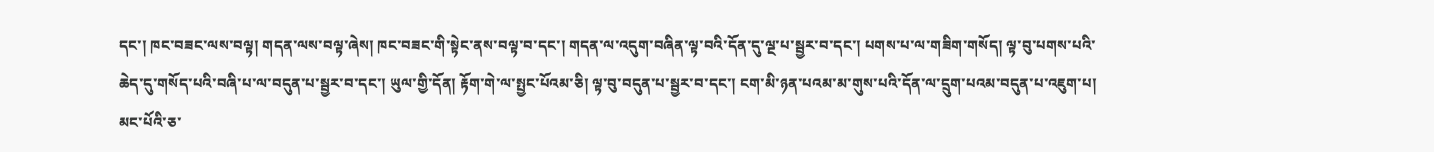དང་། ཁང་བཟང་ལས་བལྟ། གདན་ལས་བལྟ་ཞེས། ཁང་བཟང་གི་སྟེང་ནས་བལྟ་བ་དང་། གདན་ལ་འདུག་བཞིན་ལྟ་བའི་དོན་དུ་ལྔ་པ་སྦྱར་བ་དང་། པགས་པ་ལ་གཟིག་གསོད། ལྟ་བུ་པགས་པའི་ཆེད་དུ་གསོད་པའི་བཞི་པ་ལ་བདུན་པ་སྦྱར་བ་དང་། ཡུལ་གྱི་དོན། རྟོག་གེ་ལ་སྤྱང་པོའམ་ཅི། ལྟ་བུ་བདུན་པ་སྦྱར་བ་དང་། ངག་མི་ཉན་པའམ་མ་གུས་པའི་དོན་ལ་དྲུག་པའམ་བདུན་པ་འཇུག་པ། མང་པོའི་ཅ་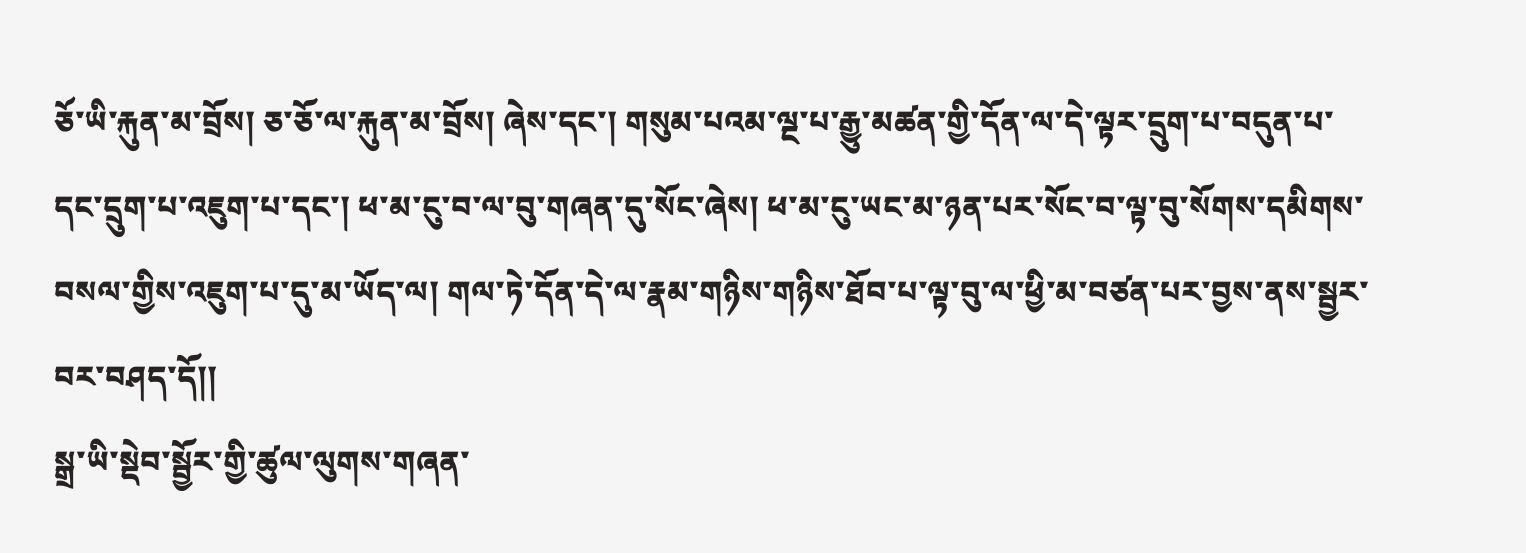ཅོ་ཡི་རྐུན་མ་བྲོས། ཅ་ཅོ་ལ་རྐུན་མ་བྲོས། ཞེས་དང་། གསུམ་པའམ་ལྔ་པ་རྒྱུ་མཚན་གྱི་དོན་ལ་དེ་ལྟར་དྲུག་པ་བདུན་པ་དང་དྲུག་པ་འཇུག་པ་དང་། ཕ་མ་ངུ་བ་ལ་བུ་གཞན་དུ་སོང་ཞེས། ཕ་མ་ངུ་ཡང་མ་ཉན་པར་སོང་བ་ལྟ་བུ་སོགས་དམིགས་བསལ་གྱིས་འཇུག་པ་དུ་མ་ཡོད་ལ། གལ་ཏེ་དོན་དེ་ལ་རྣམ་གཉིས་གཉིས་ཐོབ་པ་ལྟ་བུ་ལ་ཕྱི་མ་བཙན་པར་བྱས་ནས་སྦྱར་བར་བཤད་དོ།།
སྒྲ་ཡི་སྡེབ་སྦྱོར་གྱི་ཚུལ་ལུགས་གཞན་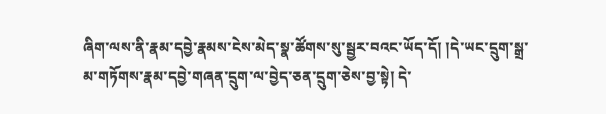ཞིག་ལས་ནི་རྣམ་དབྱེ་རྣམས་ངེས་མེད་སྣ་ཚོགས་སུ་སྦྱར་བའང་ཡོད་དོ། །དེ་ཡང་དྲུག་སྒྲ་མ་གཏོགས་རྣམ་དབྱེ་གཞན་དྲུག་ལ་བྱེད་ཅན་དྲུག་ཅེས་བྱ་སྟེ། དེ་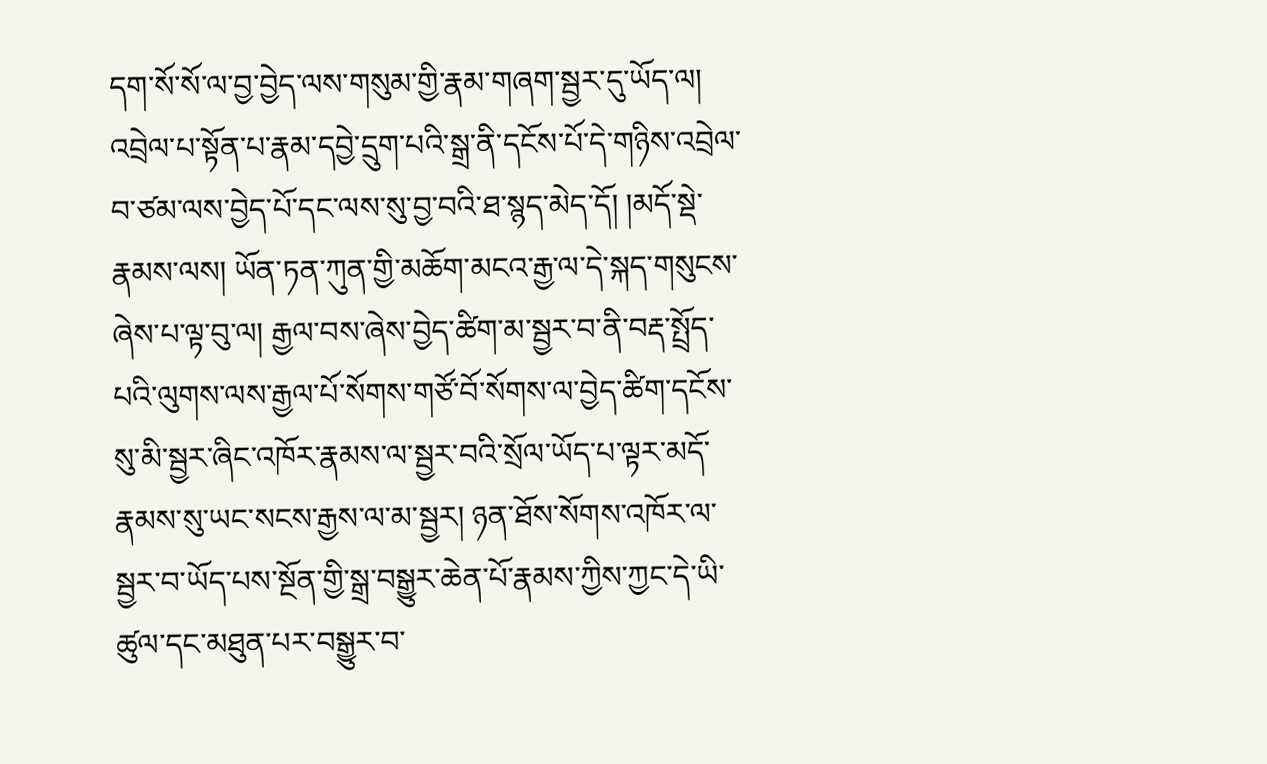དག་སོ་སོ་ལ་བྱ་བྱེད་ལས་གསུམ་གྱི་རྣམ་གཞག་སྦྱར་དུ་ཡོད་ལ། འབྲེལ་པ་སྟོན་པ་རྣམ་དབྱེ་དྲུག་པའི་སྒྲ་ནི་དངོས་པོ་དེ་གཉིས་འབྲེལ་བ་ཙམ་ལས་བྱེད་པོ་དང་ལས་སུ་བྱ་བའི་ཐ་སྙད་མེད་དོ། །མདོ་སྡེ་རྣམས་ལས། ཡོན་ཏན་ཀུན་གྱི་མཆོག་མངའ་རྒྱ་ལ་དེ་སྐད་གསུངས་ཞེས་པ་ལྟ་བུ་ལ། རྒྱལ་བས་ཞེས་བྱེད་ཚིག་མ་སྦྱར་བ་ནི་བརྡ་སྤྲོད་པའི་ལུགས་ལས་རྒྱལ་པོ་སོགས་གཙོ་བོ་སོགས་ལ་བྱེད་ཚིག་དངོས་སུ་མི་སྦྱར་ཞིང་འཁོར་རྣམས་ལ་སྦྱར་བའི་སྲོལ་ཡོད་པ་ལྟར་མདོ་རྣམས་སུ་ཡང་སངས་རྒྱས་ལ་མ་སྦྱར། ཉན་ཐོས་སོགས་འཁོར་ལ་སྦྱར་བ་ཡོད་པས་སྔོན་གྱི་སྒྲ་བསྒྱུར་ཆེན་པོ་རྣམས་ཀྱིས་ཀྱང་དེ་ཡི་ཚུལ་དང་མཐུན་པར་བསྒྱུར་བ་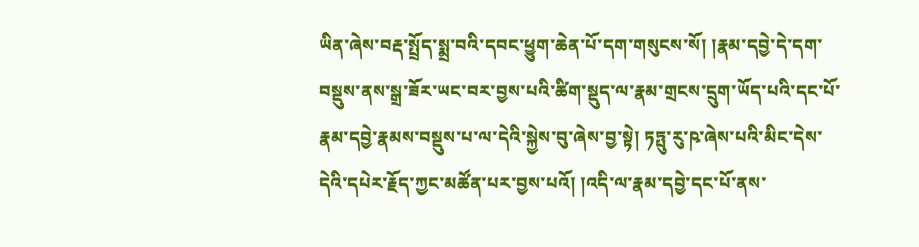ཡིན་ཞེས་བརྡ་སྤྲོད་སྨྲ་བའི་དབང་ཕྱུག་ཆེན་པོ་དག་གསུངས་སོ། །རྣམ་དབྱེ་དེ་དག་བསྡུས་ནས་སྒྲ་ཟོར་ཡང་བར་བྱས་པའི་ཚིག་སྡུད་ལ་རྣམ་གྲངས་དྲུག་ཡོད་པའི་དང་པོ་རྣམ་དབྱེ་རྣམས་བསྡུས་པ་ལ་དེའི་སྐྱེས་བུ་ཞེས་བྱ་སྟེ། ཏཏྤུ་རུ་ཥ་ཞེས་པའི་མིང་དེས་དེའི་དཔེར་རྗོད་ཀྱང་མཚོན་པར་བྱས་པའོ། །འདི་ལ་རྣམ་དབྱེ་དང་པོ་ནས་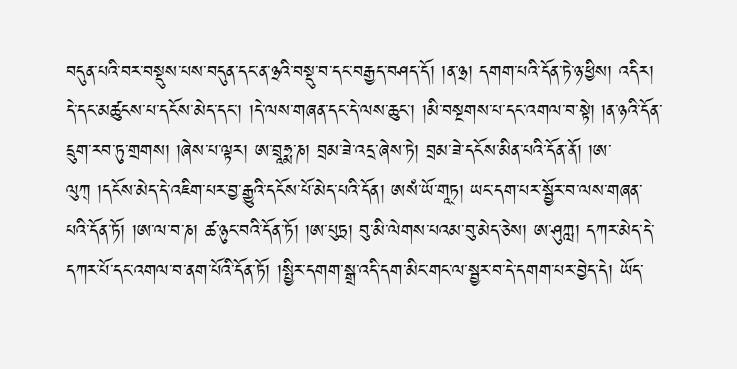བདུན་པའི་བར་བསྡུས་པས་བདུན་དང་ན་ཉྲའི་བསྡུ་བ་དང་བརྒྱད་བཤད་དོ། །ན་ཉྲ། དགག་པའི་དོན་ཏེ་ཉ་ཕྱིས། འདིར། དེ་དང་མཚུངས་པ་དངོས་མེད་དང་། །དེ་ལས་གཞན་དང་དེ་ལས་ཆུང་། །མི་བསྔགས་པ་དང་འགལ་བ་སྟེ། །ན་ཉའི་དོན་དྲུག་རབ་ཏུ་གྲགས། །ཞེས་པ་ལྟར། ཨ་བྲཱཧྨ་ཎ། བྲམ་ཟེ་འདྲ་ཞེས་ཏེ། བྲམ་ཟེ་དངོས་མིན་པའི་དོན་ནོ། །ཨ་ལུཀ྄ །དངོས་མེད་དེ་འཇིག་པར་བྱ་རྒྱུའི་དངོས་པོ་མེད་པའི་དོན། ཨསཾ་ཡོ་གཱཏ྄། ཡང་དག་པར་སྦྱོར་བ་ལས་གཞན་པའི་དོན་ཏོ། །ཨ་ལ་བ་ཎ། ཚ་ཉུང་བའི་དོན་ཏོ། །ཨ་པུཏྲ། བུ་མི་ལེགས་པའམ་བུ་མེད་ཅེས། ཨ་ཤུཀླ། དཀར་མེད་དེ་དཀར་པོ་དང་འགལ་བ་ནག་པོའི་དོན་ཏོ། །སྤྱིར་དགག་སྒྲ་འདི་དག་མིང་གང་ལ་སྦྱར་བ་དེ་དགག་པར་བྱེད་དེ། ཡོད་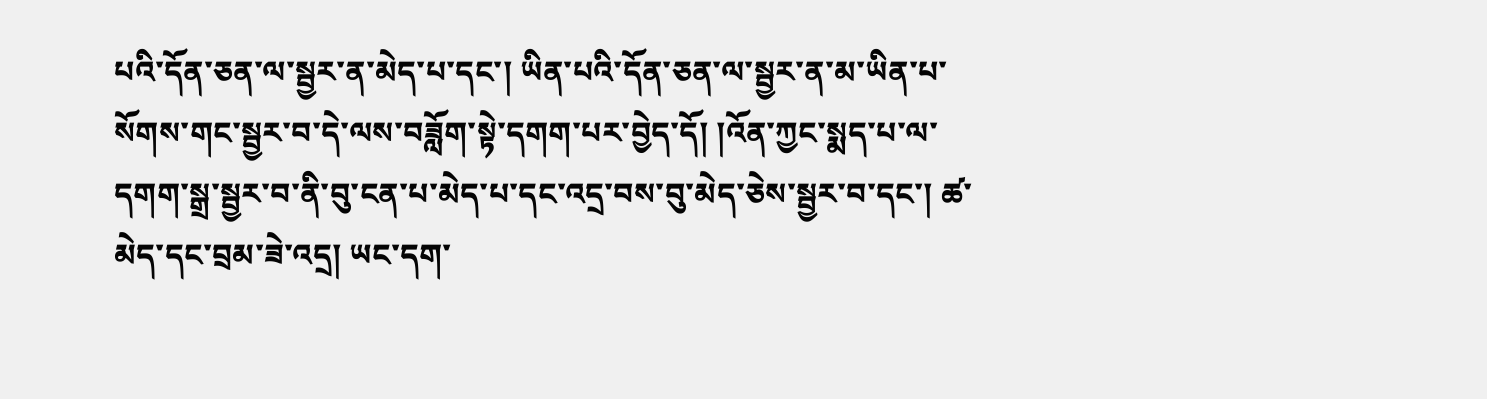པའི་དོན་ཅན་ལ་སྦྱར་ན་མེད་པ་དང་། ཡིན་པའི་དོན་ཅན་ལ་སྦྱར་ན་མ་ཡིན་པ་སོགས་གང་སྦྱར་བ་དེ་ལས་བཟློག་སྟེ་དགག་པར་བྱེད་དོ། །འོན་ཀྱང་སྨད་པ་ལ་དགག་སྒྲ་སྦྱར་བ་ནི་བུ་ངན་པ་མེད་པ་དང་འདྲ་བས་བུ་མེད་ཅེས་སྦྱར་བ་དང་། ཚ་མེད་དང་བྲམ་ཟེ་འདྲ། ཡང་དག་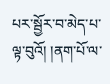པར་སྦྱོར་བ་མེད་པ་ལྟ་བུའོ། །ནག་པོ་ལ་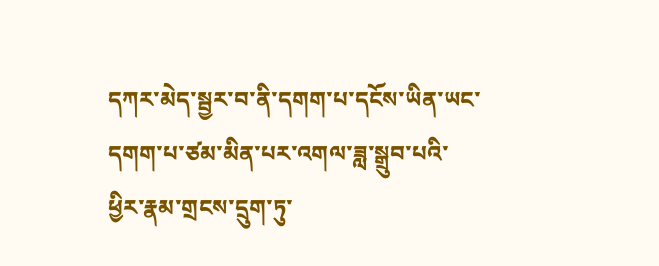དཀར་མེད་སྦྱར་བ་ནི་དགག་པ་དངོས་ཡིན་ཡང་དགག་པ་ཙམ་མིན་པར་འགལ་ཟླ་སྒྲུབ་པའི་ཕྱིར་རྣམ་གྲངས་དྲུག་ཏུ་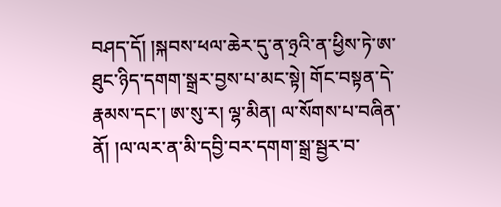བཤད་དོ། །སྐབས་ཕལ་ཆེར་དུ་ན་ཉྲའི་ན་ཕྱིས་ཏེ་ཨ་ཐུང་ཉིད་དགག་སྒྲར་བྱས་པ་མང་སྟེ། གོང་བསྟན་དེ་རྣམས་དང་། ཨ་སུ་ར། ལྷ་མིན། ལ་སོགས་པ་བཞིན་ནོ། །ལ་ལར་ན་མི་དབྱི་བར་དགག་སྒྲ་སྦྱར་བ་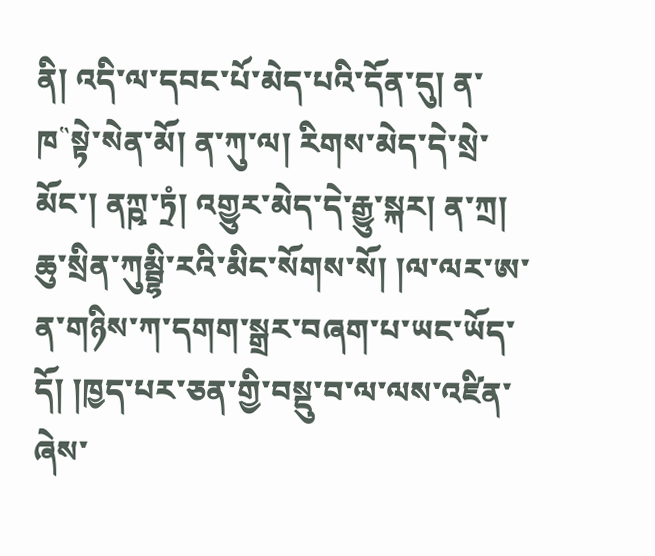ནི། འདི་ལ་དབང་པོ་མེད་པའི་དོན་དུ། ན་ཁ῝སྟེ་སེན་མོ། ན་ཀུ་ལ། རིགས་མེད་དེ་སྲེ་མོང་། ནཀྵ་ཏྲཾ། འགྱུར་མེད་དེ་རྒྱུ་སྐར། ན་ཀྲ། ཆུ་སྲིན་ཀུམྦྷི་རའི་མིང་སོགས་སོ། །ལ་ལར་ཨ་ན་གཉིས་ཀ་དགག་སྒྲར་བཞག་པ་ཡང་ཡོད་དོ། །ཁྱད་པར་ཅན་གྱི་བསྡུ་བ་ལ་ལས་འཛིན་ཞེས་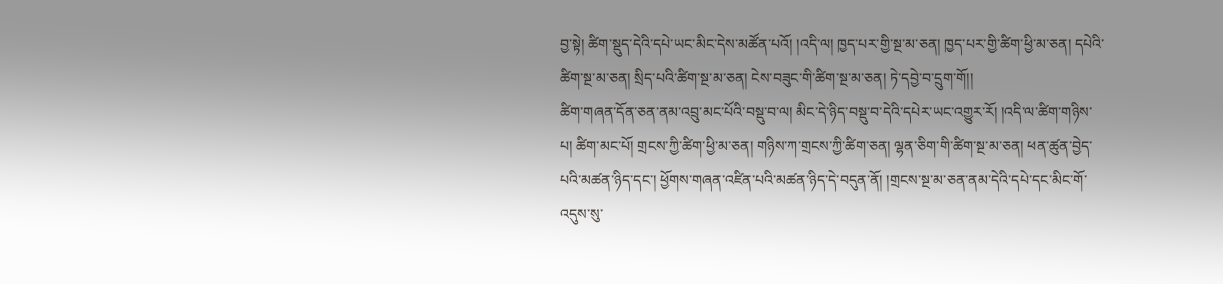བྱ་སྟེ། ཚིག་སྡུད་དེའི་དཔེ་ཡང་མིང་དེས་མཚོན་པའོ། །འདི་ལ། ཁྱད་པར་གྱི་སྔ་མ་ཅན། ཁྱད་པར་གྱི་ཚིག་ཕྱི་མ་ཅན། དཔེའི་ཚིག་སྔ་མ་ཅན། སྲིད་པའི་ཚིག་སྔ་མ་ཅན། ངེས་བཟུང་གི་ཚིག་སྔ་མ་ཅན། ཏེ་དབྱེ་བ་དྲུག་གོ།།
ཚིག་གཞན་དོན་ཅན་ནམ་འབྲུ་མང་པོའི་བསྡུ་བ་ལ། མིང་དེ་ཉིད་བསྡུ་བ་དེའི་དཔེར་ཡང་འགྱུར་རོ། །འདི་ལ་ཚིག་གཉིས་པ། ཚིག་མང་པོ། གྲངས་ཀྱི་ཚིག་ཕྱི་མ་ཅན། གཉིས་ཀ་གྲངས་ཀྱི་ཚིག་ཅན། ལྷན་ཅིག་གི་ཚིག་སྔ་མ་ཅན། ཕན་ཚུན་བྱེད་པའི་མཚན་ཉིད་དང་། ཕྱོགས་གཞན་འཛིན་པའི་མཚན་ཉིད་དེ་བདུན་ནོ། །གྲངས་སྔ་མ་ཅན་ནམ་དེའི་དཔེ་དང་མིང་གོ་འདུས་སུ་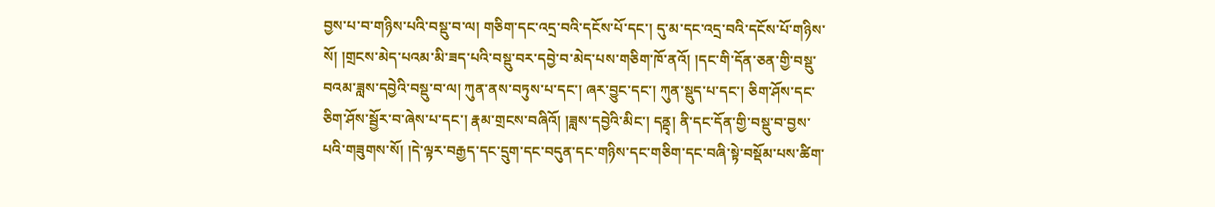བྱས་པ་བ་གཉིས་པའི་བསྡུ་བ་ལ། གཅིག་དང་འདྲ་བའི་དངོས་པོ་དང་། དུ་མ་དང་འདྲ་བའི་དངོས་པོ་གཉིས་སོ། །གྲངས་མེད་པའམ་མི་ཟད་པའི་བསྡུ་བར་དབྱེ་བ་མེད་པས་གཅིག་ཁོ་ནའོ། །དང་གི་དོན་ཅན་གྱི་བསྡུ་བའམ་ཟླས་དབྱེའི་བསྡུ་བ་ལ། ཀུན་ནས་བཏུས་པ་དང་། ཞར་བྱུང་དང་། ཀུན་སྡུད་པ་དང་། ཅིག་ཤོས་དང་ཅིག་ཤོས་སྦྱོར་བ་ཞེས་པ་དང་། རྣམ་གྲངས་བཞིའོ། །ཟླས་དབྱེའི་མིང་། དནྡྭ། ནི་དང་དོན་གྱི་བསྡུ་བ་བྱས་པའི་གཟུགས་སོ། །དེ་ལྟར་བརྒྱད་དང་དྲུག་དང་བདུན་དང་གཉིས་དང་གཅིག་དང་བཞི་སྟེ་བསྡོམ་པས་ཚིག་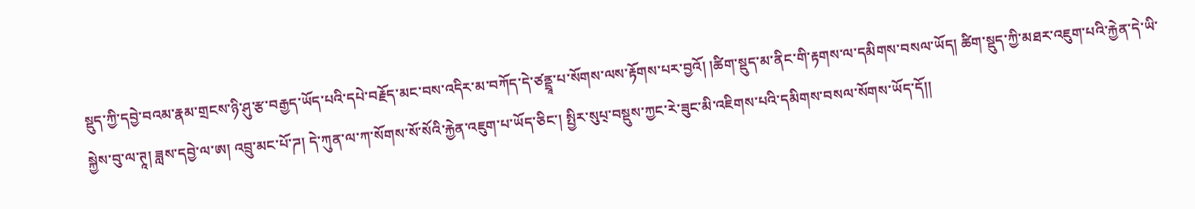སྡུད་ཀྱི་དབྱེ་བའམ་རྣམ་གྲངས་ཉི་ཤུ་རྩ་བརྒྱད་ཡོད་པའི་དཔེ་བརྗོད་མང་བས་འདིར་མ་བཀོད་དེ་ཙནྡྲཱ་པ་སོགས་ལས་རྟོགས་པར་བྱའོ། །ཚིག་སྡུད་མ་ནིང་གི་རྟགས་ལ་དམིགས་བསལ་ཡོད། ཚིག་སྡུད་ཀྱི་མཐར་འཇུག་པའི་རྐྱེན་དེ་ཡི་སྐྱེས་བུ་ལ་ཊཱ། ཟླས་དབྱེ་ལ་ཨ། འབྲུ་མང་པོ་ཌ། དེ་ཀུན་ལ་ཀ་སོགས་སོ་སོའི་རྐྱེན་འཇུག་པ་ཡོད་ཅིང་། སྤྱིར་སུཔ྄་བསྡུས་ཀྱང་རེ་ཟུང་མི་འཇིགས་པའི་དམིགས་བསལ་སོགས་ཡོད་དོ།།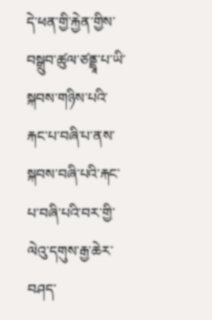དེ་ཕན་གྱི་རྐྱེན་གྱིས་བསྒྲུབ་ཚུལ་ཙནྡྲཱ་པ་ཡི་སྐབས་གཉིས་པའི་རྐང་པ་བཞི་པ་ནས་སྐབས་བཞི་པའི་རྐང་པ་བཞི་པའི་བར་གྱི་ལེའུ་དགུས་རྒྱ་ཆེར་བཤད་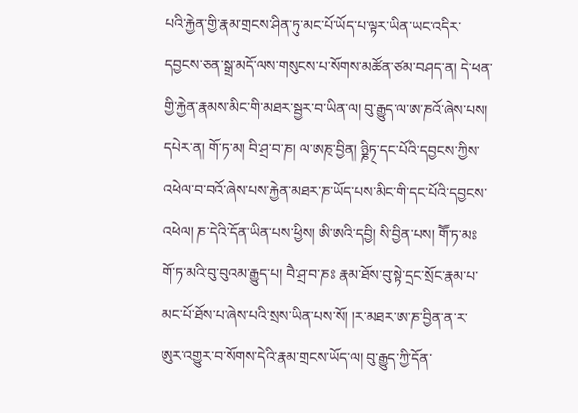པའི་རྐྱེན་གྱི་རྣམ་གྲངས་ཤིན་ཏུ་མང་པོ་ཡོད་པ་ལྟར་ཡིན་ཡང་འདིར་དབྱངས་ཅན་སྒྲ་མདོ་ལས་གསུངས་པ་སོགས་མཚོན་ཙམ་བཤད་ན། དེ་ཕན་གྱི་རྐྱེན་རྣམས་མིང་གི་མཐར་སྦྱར་བ་ཡིན་ལ། བུ་རྒྱུད་ལ་ཨ་ཎའོ་ཞེས་པས། དཔེར་ན། གོ་ཏ་མ། བི་ཤྲ་བ་ཎ། ལ་ཨཎ྄་བྱིན། ཉྞིཏ྄་དང་པོའི་དབྱངས་ཀྱིས་འཕེལ་བ་བའོ་ཞེས་པས་རྐྱེན་མཐར་ཎ་ཡོད་པས་མིང་གི་དང་པོའི་དབྱངས་འཕེལ། ཎ་དེའི་དོན་ཡིན་པས་ཕྱིས། ཨི་ཨའི་དབྱི། སི་བྱིན་པས། གཽ་ཏ་མཿ གོ་ཏ་མའི་བུ་བུའམ་རྒྱུད་པ། བཻ་ཤྲ་བ་ཎཿ རྣམ་ཐོས་བུ་སྟེ་དྲང་སྲོང་རྣམ་པ་མང་པོ་ཐོས་པ་ཞེས་པའི་སྲས་ཡིན་པས་སོ། །ར་མཐར་ཨ་ཎ་བྱིན་ན་ར་ཨུར་འགྱུར་བ་སོགས་དེའི་རྣམ་གྲངས་ཡོད་ལ། བུ་རྒྱུད་ཀྱི་དོན་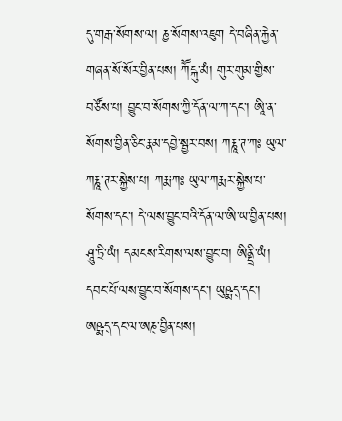དུ་གརྒ་སོགས་ལ། ཎྱ་སོགས་འཇུག དེ་བཞིན་རྐྱེན་གཞན་སོ་སོར་བྱིན་པས། ཀཽངྐུ་མཾ། གུར་གུམ་གྱིས་བཙོས་པ། བྱུང་བ་སོགས་ཀྱི་དོན་ལ་ཀ་དང་། ཨཱི་ན་སོགས་བྱིན་ཅིང་རྣམ་དབྱེ་སྦྱར་བས། ཀརྞཱ་ཊ་ཀཿ ཡུལ་ཀརྞཱ་ཊར་སྐྱེས་པ། ཀརྨ་ཀཿ ཡུལ་ཀརྨར་སྐྱེས་པ་སོགས་དང་། དེ་ལས་བྱུང་བའི་དོན་ལ་ཨི་ཡ་བྱིན་པས། ཤཱུ་ཏྲི་ཡཾ། དམངས་རིགས་ལས་བྱུང་བ། ཨིནྡྲི་ཡཾ། དབང་པོ་ལས་བྱུང་བ་སོགས་དང་། ཡུཥྨད྄་དང་། ཨཥྨད྄་དང་ལ་ཨཎ྄་བྱིན་པས།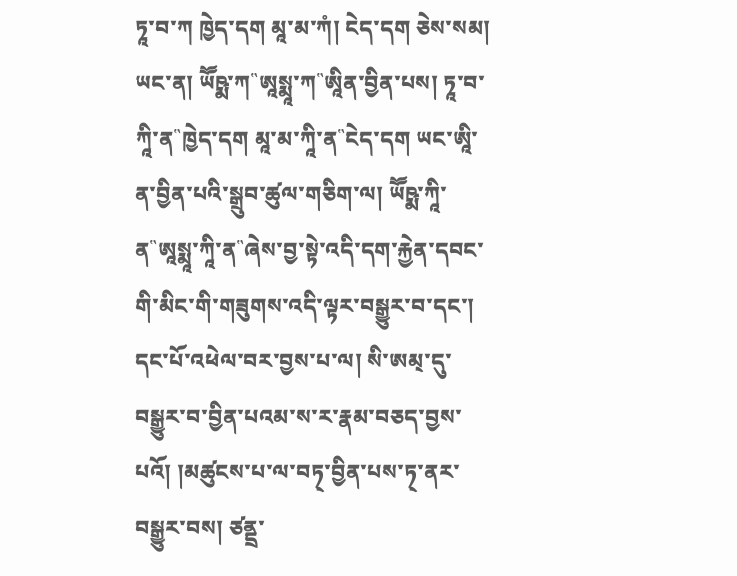ཏཱ་བ་ཀ ཁྱེད་དག མཱ་མ་ཀཾ། ངེད་དག ཅེས་སམ། ཡང་ན། ཡཽཥྨ་ཀ῝ཨཱསྨཱ་ཀ῝ཨཱིན་བྱིན་པས། ཏཱ་བ་ཀཱི་ན῝ཁྱེད་དག མཱ་མ་ཀཱི་ན῝ངེད་དག ཡང་ཨཱི་ན་བྱིན་པའི་སྒྲུབ་ཚུལ་གཅིག་ལ། ཡཽཥྨ་ཀཱི་ན῝ཨཱསྨཱ་ཀཱི་ན῝ཞེས་བྱ་སྟེ་འདི་དག་རྐྱེན་དབང་གི་མིང་གི་གཟུགས་འདི་ལྟར་བསྒྱུར་བ་དང་། དང་པོ་འཕེལ་བར་བྱས་པ་ལ། སི་ཨམ྄་དུ་བསྒྱུར་བ་བྱིན་པའམ་ས་ར་རྣམ་བཅད་བྱས་པའོ། །མཚུངས་པ་ལ་བཏ྄་བྱིན་པས་ཏ྄་ནར་བསྒྱུར་བས། ཙནྡྲ་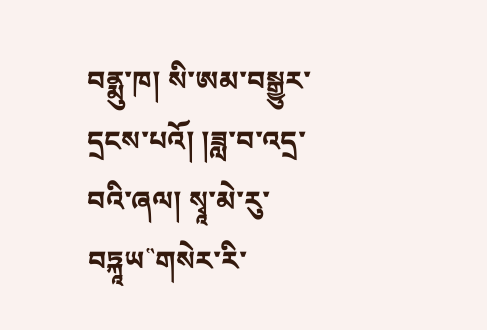བནྨུ་ཁ། སི་ཨམ་བསྒྱུར་དྲངས་པའོ། །ཟླ་བ་འདྲ་བའི་ཞལ། སྭཱ་མེ་རུ་བཏྐཱཡ῝གསེར་རི་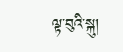ལྟ་བུའི་སྐུ།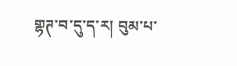གྷཊ་བ་དུ་ད་ར། བུམ་པ་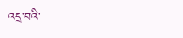འདྲ་བའི་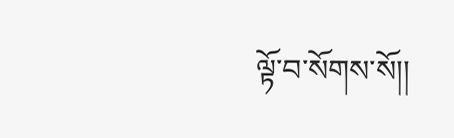ལྟོ་བ་སོགས་སོ།།